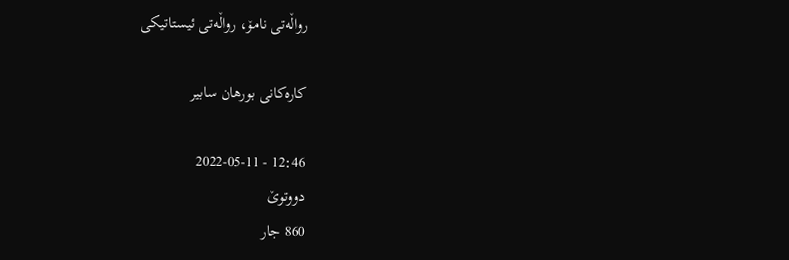رواڵەتی نامۆ، رواڵەتی ئیستاتیکی

کارەکانی بورھان سابیر

12:46 - 2022-05-11
دووتوێ
860 جار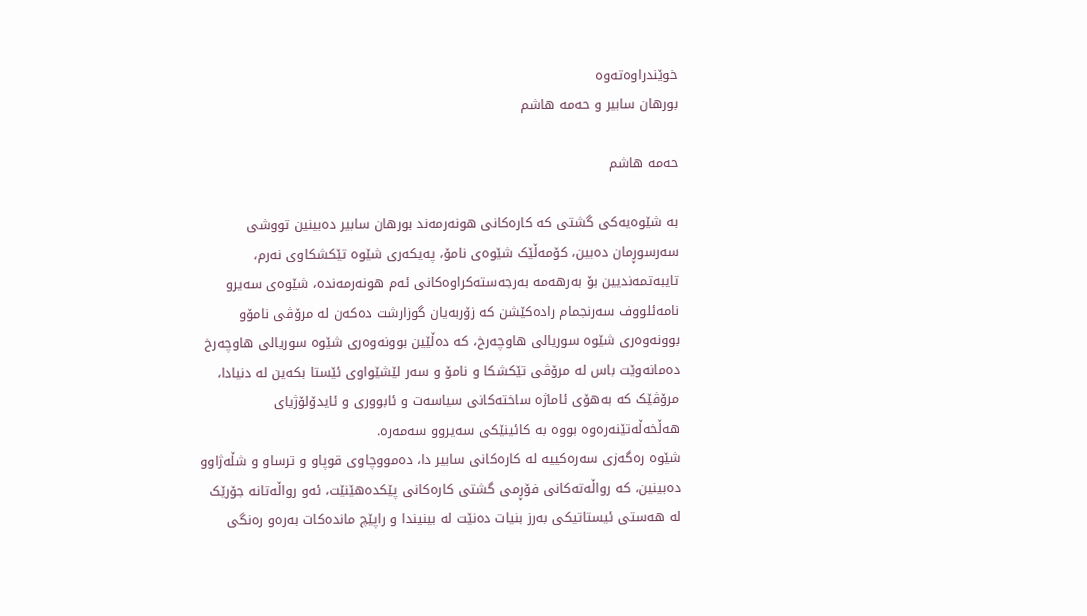خوێندراوەتەوە
بورهان سابیر و حەمە هاشم

حەمە ھاشم

بە شێوەیەکی گشتی کە کارەکانی ھونەرمەند بورھان سابیر دەبینین تووشی  سەرسوڕمان دەبین، کۆمەڵێک شێوەی نامۆ، پەیکەری شێوە تێکشکاوی نەرم، تایبەتمەندیین بۆ بەرھەمە بەرجەستەکراوەکانی ئەم ھونەرمەندە، شێوەی سەیرو نامەئلووف سەرنجمام رادەکێشن کە زۆربەیان گوزارشت دەکەن لە مرۆڤی نامۆو بوونەوەری شێوە سوریالی ھاوچەرخ، کە دەڵێین بوونەوەری شێوە سوریالی ھاوچەرخ دەمانەوێت باس لە مرۆڤی تێکشکا و نامۆ و سەر لێشێواوی ئێستا بکەین لە دنیادا، مرۆڤێک کە بەھۆی ئاماژە ساختەکانی سیاسەت و ئابووری و ئایدۆلۆژیای ھەڵخەڵەتێنەرەوە بووە بە کائینێکی سەیروو سەمەرە.
شێوە رەگەزی سەرەکییە لە کارەکانی سابیر دا، دەمووچاوی قوپاو و ترساو و شڵەژاوو دەبینین، کە رواڵەتەکانی فۆڕمی گشتی کارەکانی پێکدەھێنێت، ئەو رواڵەتانە جۆرێک لە ھەستی ئیستاتیکی بەرز بنیات دەنێت لە بینیندا و راپێچ ماندەکات بەرەو رەنگی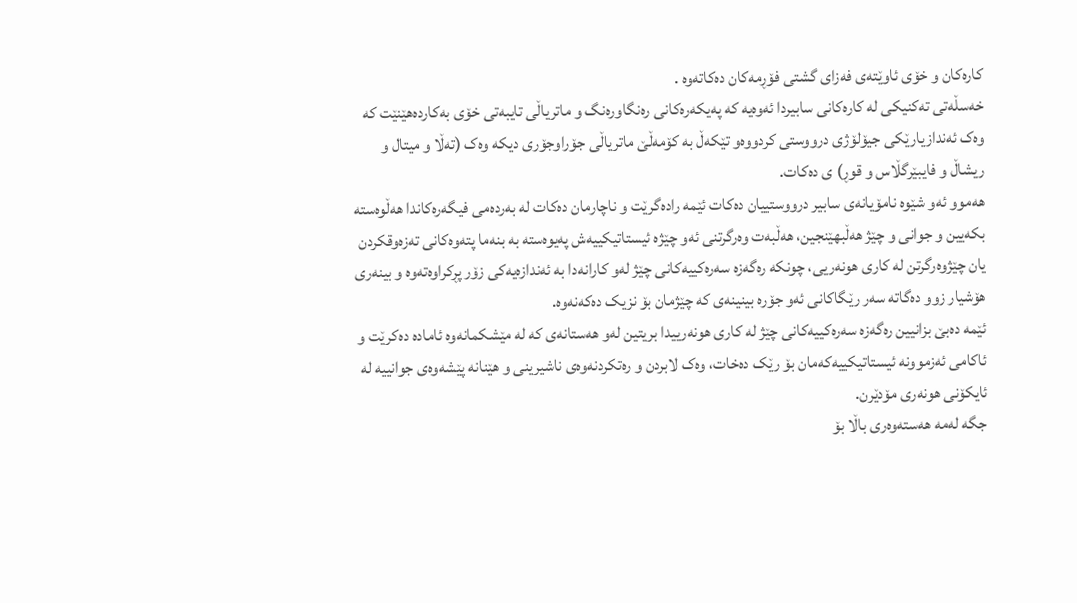کارەکان و خۆی ئاوێتەی فەزای گشتی فۆڕمەکان دەکاتەوە .
خەسڵەتی تەکنیکی لە کارەکانی سابیردا ئەوەیە کە پەیکەرەکانی رەنگاورەنگ و ماتریاڵی تایبەتی خۆی بەکاردەھێنێت کە وەک ئەندازیارێکی جیۆلۆژی درووستی کردووەو تێکەڵ بە کۆمەڵێ ماتریاڵی جۆراوجۆری دیکە وەک (تەڵا و میتال و ریشاڵ و فایبێرگڵاس و قوڕ) ی دەکات.
ھەموو ئەو شێوە نامۆیانەی سابیر درووستییان دەکات ئێمە رادەگرێت و ناچارمان دەکات لە بەردەمی فیگەرەکاندا ھەڵوەستە بکەیین و جوانی و چێژ ھەڵبھێنجین، ھەڵبەت وەرگرتنی ئەو چێژە ئیستاتیکییەش پەیوەستە بە بنەما پتەوەکانی تەزەوقکردن یان چێژوەرگرتن لە کاری ھونەریی، چونکە رەگەزە سەرەکییەکانی چێژ لەو کارانەدا بە ئەندازەیەکی زۆر پڕکراوەتەوە و بینەری ھۆشیار زوو دەگاتە سەر رێگاکانی ئەو جۆرە بینینەی کە چێژمان بۆ نزیک دەکەنەوە.
ئێمە دەبێ بزانیین رەگەزە سەرەکییەکانی چێژ لە کاری ھونەرییدا بریتین لەو ھەستانەی کە لە مێشکمانەوە ئامادە دەکرێت و ئاکامی ئەزموونە ئیستاتیکییەکەمان بۆ رێک دەخات، وەک لابردن و رەتکردنەوەی ناشیرینی و ھێنانە پێشەوەی جوانییە لە ئایکۆنی ھونەری مۆدێرن.
جگە لەمە ھەستەوەری باڵا بۆ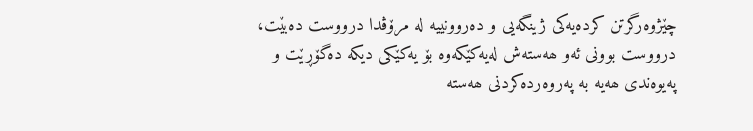چێژوەرگرتن کردەیەکی ژینگەیی و دەروونییە لە مرۆڤدا درووست دەبێت، درووست بوونی ئەو ھەستەش لەیەکێکەوە بۆ یەکێکی دیکە دەگۆڕێت و پەیوەندی ھەیە بە پەروەردەکردنی ھەستە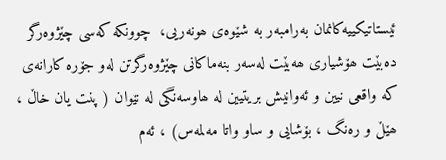ئیستاتیکییەکانمان بەرامبەر بە شێوەی ھونەریی،  چوونکە کەسی چێژوەرگر دەبێت ھۆشیاری ھەبێت لەسەر بنەماکانی چێژوەرگرتن لەو جۆرە کارانەی کە واقعی نیین و ئەوانیش بریتیین لە ھاوسەنگی لە نێوان ( پنت یان خاڵ ، ھێڵ و رەنگ ، بۆشایی و ساو واتا مەلمەس) ، ئەم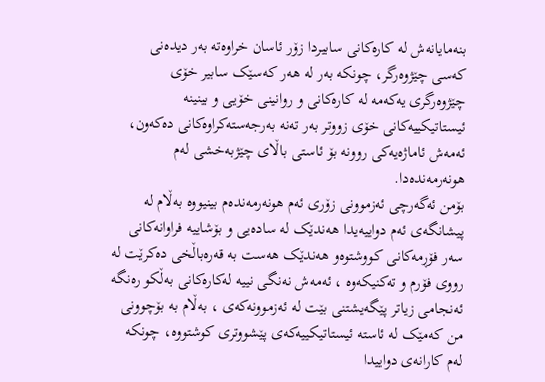بنەمایانەش لە کارەکانی سابیردا زۆر ئاسان خراوەتە بەر دیدەنی کەسی چێژوەرگر، چونکە بەر لە ھەر کەسێک سابیر خۆی چێژوەرگری یەکەمە لە کارەکانی و روانینی خۆیی و بینینە ئیستاتیکییەکانی خۆی زووتر بەر تەنە بەرجەستەکراوەکانی دەکەون، ئەمەش ئاماژەیەکی روونە بۆ ئاستی باڵای چێژبەخشی لەم ھونەرمەندەدا.
بۆمن ئەگەرچی ئەزموونی زۆری ئەم ھونەرمەندەم بینیووە بەڵام لە پیشانگه‌ی ئەم دواییەیدا ھەندێک لە سادەیی و بۆشاییە فراوانەکانی سەر فۆڕمەکانی کووشتوەو ھەندێک ھەست بە قەرەباڵخی دەکرێت لە رووی فۆرم و تەکنیکەوە ، ئەمەش نەنگی نییە لەکارەکانی بەڵکو رەنگە ئەنجامی زیاتر پێگەیشتنی بێت لە ئەزموونەکەی ، بەڵام بە بۆچوونی من کەمێک لە ئاستە ئیستاتیکییەکەی پێشووتری کوشتووە، چونکە لەم کارانەی دواییدا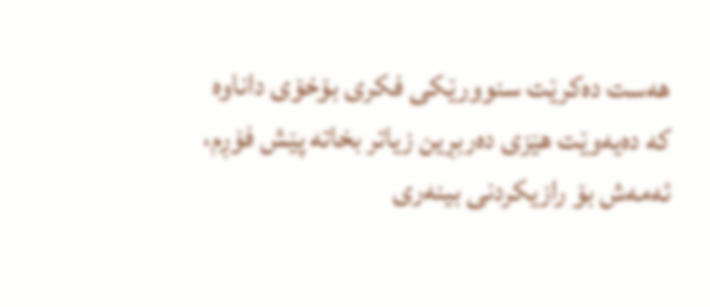ھەست دەکرێت سنوورێکی فکری بۆخۆی داناوە کە دەیەوێت ھێزی دەربڕین زیاتر بخاتە پێش فۆڕم، ئەمەش بۆ رازیکردنی بینەری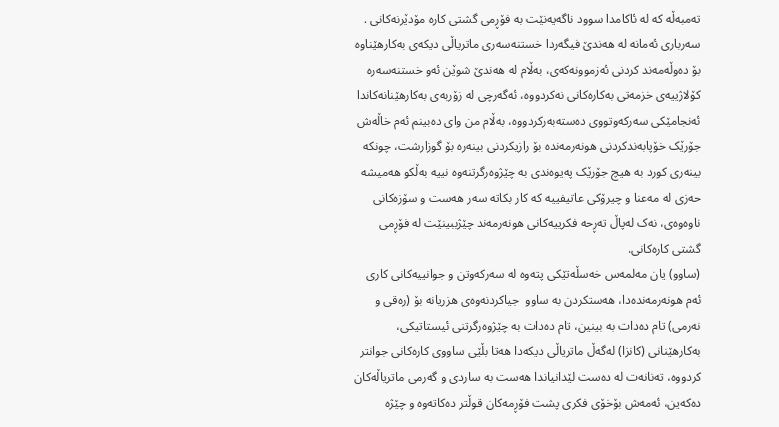تەمبەڵە کە لە ئاکامدا سوود ناگەیەنێت بە فۆڕمی گشتی کارە مۆدێرنەکانی .
سەرباری ئەمانە لە ھەندێ فیگەردا خستنەسەری ماتریاڵی دیکەی بەکارھێناوە بۆ دەوڵەمەند کردنی ئەزموونەکەی، بەڵام لە ھەندێ شوێن ئەو خستنەسەرە کۆلاژییەی خزمەتی بەکارەکانی نەکردووە، ئەگەرچی لە زۆربەی بەکارھێنانەکاندا ئەنجامێکی سەرکەوتووی دەستەبەرکردووە، بەڵام من وای دەبینم ئەم خاڵەش جۆرێک خۆپابەندکردنی ھونەرمەندە بۆ رازیکردنی بینەرە بۆ گوزارشت، چونکە بینەری کورد بە ھیچ جۆرێک پەیوەندی بە چێژوەرگرتنەوە نییە بەڵکو ھەمیشە حەزی لە مەعنا و چیرۆکی عاتیفییە کە كار بکاتە سەر ھەست و سۆزەکانی ناوەوەی، نەک لەپاڵ تەڕحە فکرییەکانی ھونەرمەند چێژببینێت لە فۆڕمی گشتی کارەکانی.
(ساوو) یان مەلمەس خەسڵەتێکی پتەوە لە سەرکەوتن و جوانییەکانی کاری ئەم ھونەرمەندەدا، ھەستکردن بە ساوو  جیاکردنەوەی ھزریانە بۆ (رەقی و نەرمی) تام دەدات بە بینین، تام دەدات بە چێژوەرگرتنی ئیستاتیکی، بەکارھێنانی (کانزا) لەگەڵ ماتریاڵی دیکەدا ھەتا بڵێی ساووی کارەکانی جوانتر کردووە، تەنانەت لە دەست لێدانیاندا ھەست بە ساردی و گەرمی ماتریاڵەکان دەکەین، ئەمەش بۆخۆی فکری پشت فۆڕمەکان قوڵتر دەکاتەوە و چێژە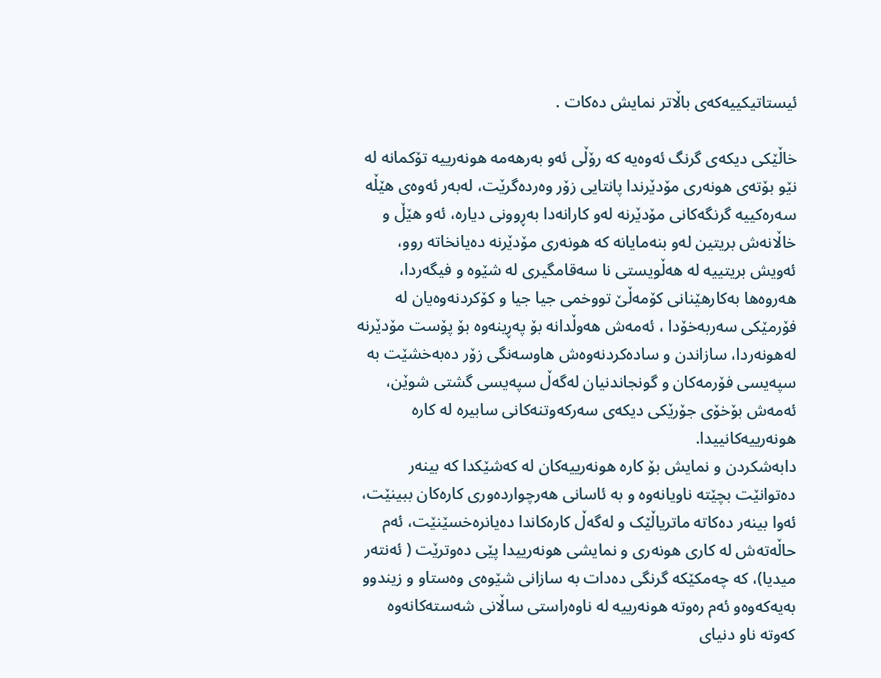ئیستاتیکییەکەی باڵاتر نمایش دەکات .

خاڵێکی دیکەی گرنگ ئەوەیە کە رۆڵی ئەو بەرھەمە ھونەرییە تۆکمانە لە نێو بۆتەی ھونەری مۆدێرندا پانتایی زۆر وەردەگرێت، لەبەر ئەوەی ھێڵە سەرەکییە گرنگەکانی مۆدێرنە لەو کارانەدا بەڕوونی دیارە، ئەو ھێڵ و خاڵانەش بریتین لەو بنەمایانە کە ھونەری مۆدێرنە دەیانخاتە روو، ئەویش بریتییە لە ھەڵویستی نا سەقامگیری لە شێوە و فیگەردا، ھەروەھا بەکارھێنانی کۆمەڵێ تووخمی جیا جیا و کۆکردنەوەیان لە فۆرمێکی سەربەخۆدا ، ئەمەش ھەوڵدانە بۆ پەڕینەوە بۆ پۆست مۆدێرنە لەھونەردا، سازاندن و سادەکردنەوەش ھاوسەنگی زۆر دەبەخشێت بە سپەیسی فۆرمەکان و گونجاندنیان لەگەڵ سپەیسی گشتی شوێن، ئەمەش بۆخۆی جۆرێکی دیکەی سەرکەوتنەکانی سابیرە لە کارە ھونەرییەکانییدا.
دابەشکردن و نمایش بۆ کارە ھونەرییەکان لە کەشێکدا کە بینەر دەتوانێت بچێتە ناویانەوە و بە ئاسانی ھەرچواردەوری کارەکان ببینێت، ئەوا بینەر دەکاتە ماتریاڵێک و لەگەڵ کارەکاندا دەیانرەخسێنێت، ئەم حاڵەتەش لە کاری ھونەری و نمایشی ھونەرییدا پێی دەوترێت ( ئەنتەر میدیا)، کە چەمکێکە گرنگی دەدات بە سازانی شێوەی وەستاو و زیندوو بەیەکەوەو ئەم رەوتە ھونەرییە لە ناوەراستی ساڵانی شەستەکانەوە کەوتە ناو دنیای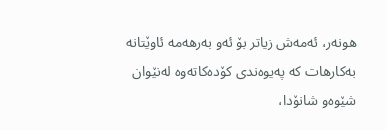ھونەر، ئەمەش زیاتر بۆ ئەو بەرھەمە ئاوێتانە بەکارھات کە پەیوەندی کۆدەکاتەوە لەنێوان شێوەو شانۆدا،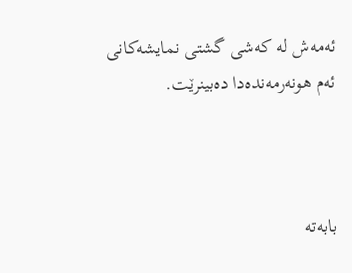ئەمەش لە کەشی گشتی نمایشەکانی ئەم ھونەرمەندەدا دەبینرێت.



بابەتە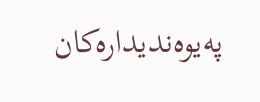پەیوەندیدارەکان